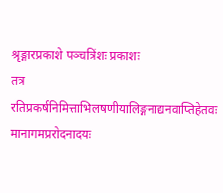श्रृङ्गारप्रकाशे पञ्चत्रिंशः प्रकाशः
तत्र रतिप्रकर्षनिमित्ताभिलषणीयालिङ्गनाद्यनवाप्तिहेतवः मानागमप्ररोदनादयः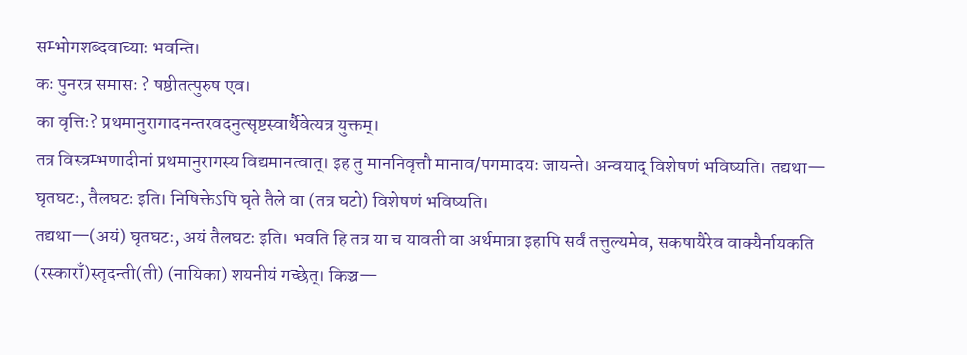सम्भोगशब्दवाच्याः भवन्ति।
कः पुनरत्र समासः ? षष्ठीतत्पुरुष एव।
का वृत्तिः? प्रथमानुरागादनन्तरवदनुत्सृष्टस्वार्थैवेत्यत्र युक्तम्।
तत्र विस्त्रम्भणादीनां प्रथमानुरागस्य विद्यमानत्वात्। इह तु माननिवृत्तौ मानाव/पगमादयः जायन्ते। अन्वयाद् विशेषणं भविष्यति। तद्यथा— घृतघटः, तैलघटः इति। निषिक्तेऽपि घृते तैले वा (तत्र घटो) विशेषणं भविष्यति।
तद्यथा—(अयं) घृतघटः, अयं तैलघटः इति। भवति हि तत्र या च यावती वा अर्थमात्रा इहापि सर्वं तत्तुल्यमेव, सकषायैरेव वाक्यैर्नायकति (रस्काराँ)स्तृदन्ती(ती) (नायिका) शयनीयं गच्छेत्। किञ्च—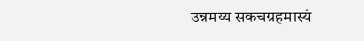उन्नमय्य सकचग्रहमास्यं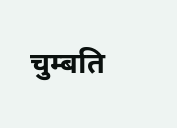चुम्बति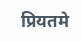प्रियतमे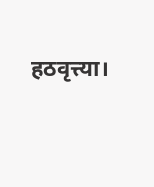हठवृत्त्या।